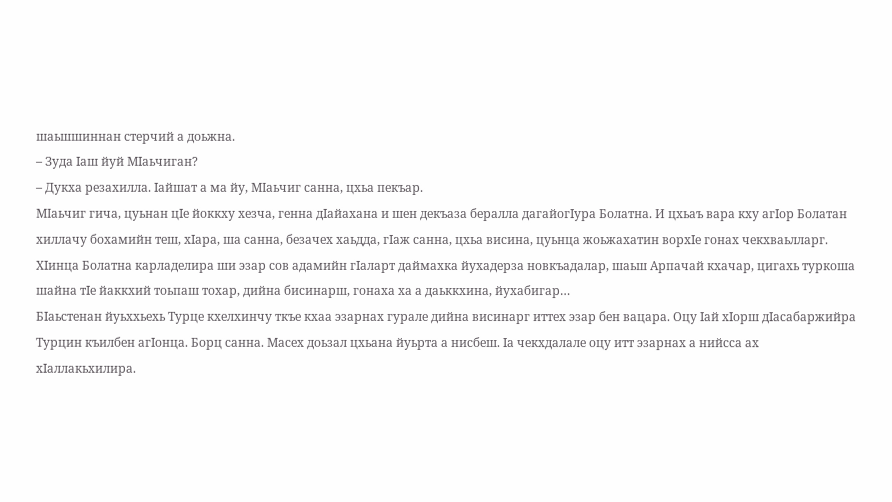шаьшшиннан стерчий а доьжна.
– Зуда ӏаш йуй Мӏаьчиган?
– Дукха резахилла. Ӏайшат а ма йу, МІаьчиг санна, цхьа пекъар.
МІаьчиг гича, цуьнан цӏе йоккху хезча, генна дӏайахана и шен декъаза бералла дагайогӏура Болатна. И цхьаъ вара кху агӏор Болатан хиллачу бохамийн теш, хӏара, ша санна, безачех хаьдда, гӏаж санна, цхьа висина, цуьнца жоьжахатин ворхӏе гонах чекхваьлларг. Хӏинца Болатна карладелира ши эзар сов адамийн гӏаларт даймахка йухадерза новкъадалар, шаьш Арпачай кхачар, цигахь туркоша шайна тӏе йаккхий тоьпаш тохар, дийна бисинарш, гонаха ха а даьккхина, йухабигар…
Бӏаьстенан йуьххьехь Турце кхелхинчу ткъе кхаа эзарнах гурале дийна висинарг иттех эзар бен вацара. Оцу ӏай хӏорш дӏасабаржийра Турцин къилбен агӏонца. Борц санна. Масех доьзал цхьана йуьрта а нисбеш. Ӏа чекхдалале оцу итт эзарнах а нийсса ах хӏаллакьхилира.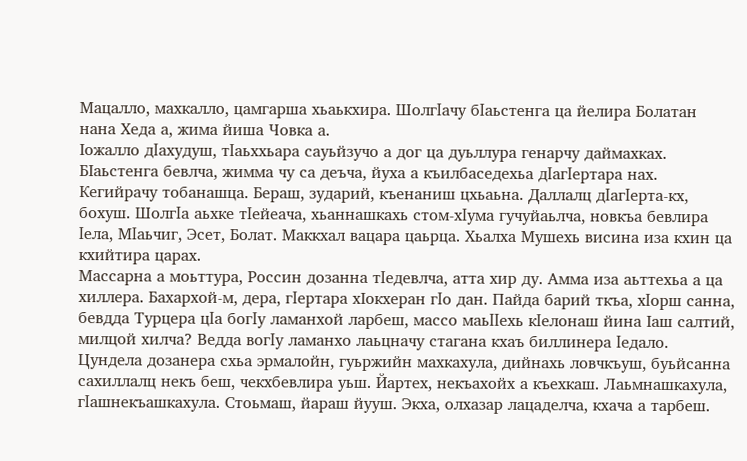Мацалло, махкалло, цамгарша хьаькхира. Шолгӏачу бӏаьстенга ца йелира Болатан нана Хеда а, жима йиша Човка а.
Ӏожалло дӏахудуш, тӏаьххьара сауьйзучо а дог ца дуьллура генарчу даймахках. БІаьстенга бевлча, жимма чу са деъча, йуха а къилбаседехьа дӏагӏертара нах. Кегийрачу тобанашца. Бераш, зударий, къенаниш цхьаьна. Даллалц дӏагӏерта-кх, бохуш. Шолгӏа аьхке тӏейеача, хьаннашкахь стом-хӏума гучуйаьлча, новкъа бевлира ӏела, Мӏаьчиг, Эсет, Болат. Маккхал вацара цаьрца. Хьалха Мушехь висина иза кхин ца кхийтира царах.
Массарна а моьттура, Россин дозанна тӏедевлча, атта хир ду. Амма иза аьттехьа а ца хиллера. Бахархой-м, дера, гӏертара хІокхеран гӏо дан. Пайда барий ткъа, хӏорш санна, бевдда Турцера цӏа богӏу ламанхой ларбеш, массо маьӏӏехь кӏелонаш йина Іаш салтий, милцой хилча? Ведда вогӏу ламанхо лаьцначу стагана кхаъ биллинера ӏедало. Цундела дозанера схьа эрмалойн, гуьржийн махкахула, дийнахь ловчкъуш, буьйсанна сахиллалц некъ беш, чекхбевлира уьш. Йартех, некъахойх а къехкаш. Лаьмнашкахула, гӏашнекъашкахула. Стоьмаш, йараш йууш. Экха, олхазар лацаделча, кхача а тарбеш.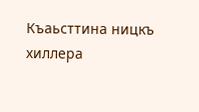Къаьсттина ницкъ хиллера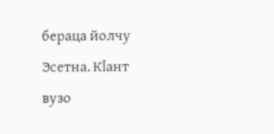бераца йолчу Эсетна. Кӏант вузо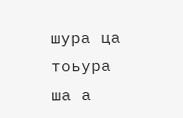шура ца тоьура ша а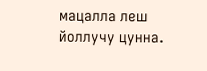мацалла леш йоллучу цунна.